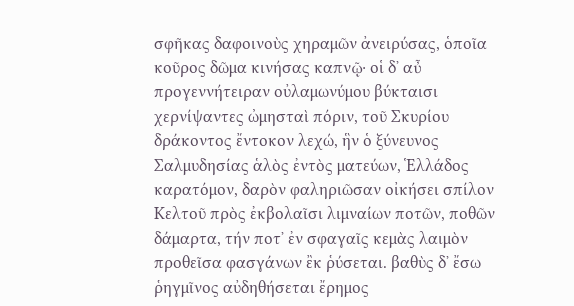σφῆκας δαφοινοὺς χηραμῶν ἀνειρύσας, ὁποῖα κοῦρος δῶμα κινήσας καπνῷ· οἱ δʼ αὖ προγεννήτειραν οὐλαμωνύμου βύκταισι χερνίψαντες ὠμησταὶ πόριν, τοῦ Σκυρίου δράκοντος ἔντοκον λεχώ, ἣν ὁ ξύνευνος Σαλμυδησίας ἁλὸς ἐντὸς ματεύων, Ἑλλάδος καρατόμον, δαρὸν φαληριῶσαν οἰκήσει σπίλον Κελτοῦ πρὸς ἐκβολαῖσι λιμναίων ποτῶν, ποθῶν δάμαρτα, τήν ποτʼ ἐν σφαγαῖς κεμὰς λαιμὸν προθεῖσα φασγάνων ἒκ ῥύσεται. βαθὺς δʼ ἔσω ῥηγμῖνος αὐδηθήσεται ἔρημος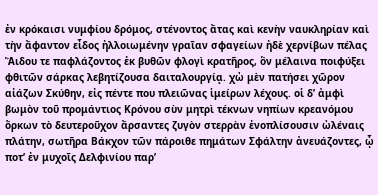ἐν κρόκαισι νυμφίου δρόμος, στένοντος ἄτας καὶ κενὴν ναυκληρίαν καὶ τὴν ἄφαντον εἶδος ἠλλοιωμένην γραῖαν σφαγείων ἠδὲ χερνίβων πέλας Ἅιδου τε παφλάζοντος ἐκ βυθῶν φλογὶ κρατῆρος, ὃν μέλαινα ποιφύξει φθιτῶν σάρκας λεβητίζουσα δαιταλουργίᾳ. χὠ μὲν πατήσει χῶρον αἰάζων Σκύθην, εἰς πέντε που πλειῶνας ἱμείρων λέχους. οἱ δʼ ἀμφὶ βωμὸν τοῦ προμάντιος Κρόνου σὺν μητρὶ τέκνων νηπίων κρεανόμου ὅρκων τὸ δευτεροῦχον ἄρσαντες ζυγὸν στερρὰν ἐνοπλίσουσιν ὠλέναις πλάτην, σωτῆρα Βάκχον τῶν πάροιθε πημάτων Σφάλτην ἀνευάζοντες, ᾧ ποτʼ ἐν μυχοῖς Δελφινίου παρʼ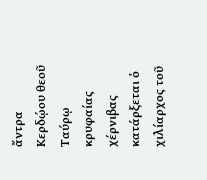ἄντρα Κερδῴου θεοῦ Ταύρῳ κρυφαίας χέρνιβας κατάρξεται ὁ χιλίαρχος τοῦ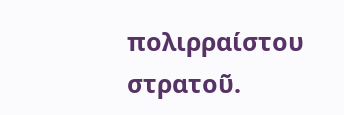πολιρραίστου στρατοῦ.